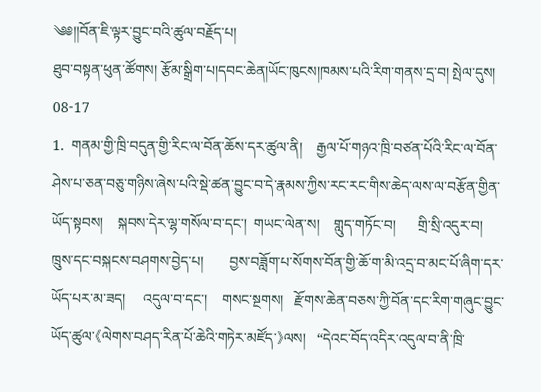༄༅།།བོན་ཇི་ལྟར་བྱུང་བའི་ཚུལ་བརྗོད་པ།
ཐུབ་བསྟན་ཕུན་ཚོགས། རྩོམ་སྒྲིག་པ།དབང་ཆེན།ཡོང་ཁུངས།ཁམས་པའི་རིག་གནས་དྲ་བ། སྤེལ་དུས། 08-17
1.  གནམ་གྱི་ཁྲི་བདུན་གྱི་རིང་ལ་བོན་ཆོས་དར་ཚུལ་ནི།    རྒྱལ་པོ་གཉའ་ཁྲི་བཙན་པོའི་རིང་ལ་བོན་ཤེས་པ་ཅན་བཅུ་གཉིས་ཞེས་པའི་སྡེ་ཚན་བྱུང་བ་དེ་རྣམས་ཀྱིས་རང་རང་གིས་ཆེད་ལས་ལ་བརྩོན་གྱིན་ཡོད་སྟབས།    སྐབས་དེར་ལྷ་གསོལ་བ་དང་།  གཡང་ལེན་ས།    གླུད་གཏོང་བ།      གྲི་སྲི་འདུར་བ།     ཁྲུས་དང་བསྐངས་བཤགས་བྱེད་པ།       བྱས་བཟློག་པ་སོགས་བོན་གྱི་ཆོ་ག་མི་འདྲ་བ་མང་པོ་ཞིག་དར་ཡོད་པར་མ་ཟད།     འདུལ་བ་དང་།    གསང་སྔགས།   རྫོགས་ཆེན་བཅས་ཀྱི་བོན་དང་རིག་གཞུང་བྱུང་ཡོད་ཚུལ་《ལེགས་བཤད་རིན་པོ་ཆེའི་གཏེར་མཛོད་》ལས།   “དེའང་བོད་འདིར་འདུལ་བ་ནི་ཁྲི་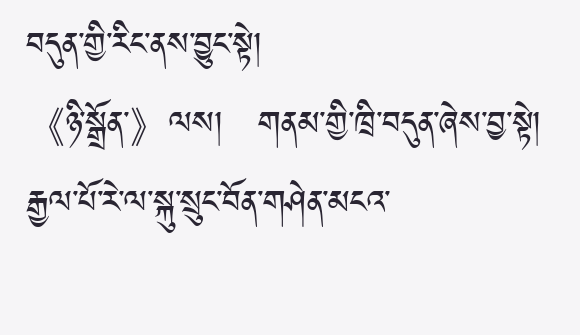བདུན་གྱི་རིང་ནས་བྱུང་སྟེ།
《ཉི་སྒྲོན་》ལས།   གནམ་གྱི་ཁྲི་བདུན་ཞེས་བྱ་སྟེ།   རྒྱལ་པོ་རེ་ལ་སྐུ་སྲུང་བོན་གཤེན་མངའ་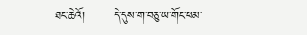ཐང་ཆེའོ།       དེ་དུས་ག་བཅུ་ཡ་གོང་ཕམ་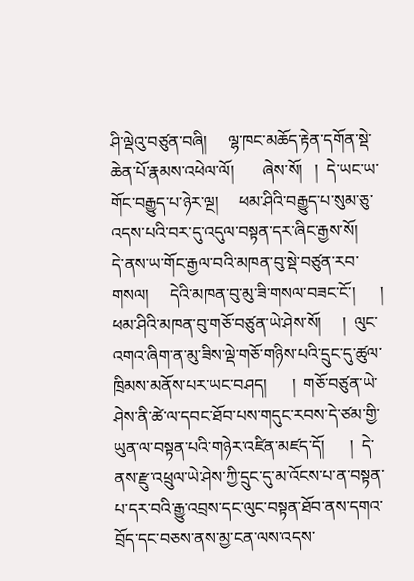ཤི་ལྡེའུ་བཙུན་བཞི།     ལྷ་ཁང་མཆོད་རྟེན་དགོན་སྡེ་ཆེན་པོ་རྣམས་འཕེལ་ལོ།       ཞེས་སོ།   །  དེ་ཡང་ཡ་གོང་བརྒྱུད་པ་ཉེར་ལྔ།     ཕམ་ཤིའི་བརྒྱུད་པ་སུམ་ཅུ་འདས་པའི་བར་དུ་འདུལ་བསྟན་དར་ཞིང་རྒྱས་སོ།      དེ་ནས་ཡ་གོང་རྒྱལ་བའི་མཁན་བུ་སྡེ་བཙུན་རབ་གསལ།     དེའི་མཁན་བུ་མུ་ཟི་གསལ་བཟང་ངོ་།      །  ཕམ་ཤིའི་མཁན་བུ་གཅོ་བཙུན་ཡེ་ཤེས་སོ།     །  ལུང་འགའ་ཞིག་ན་མུ་ཟིས་ལྡེ་གཅོ་གཉིས་པའི་དྲུང་དུ་ཚུལ་ཁྲིམས་མནོས་པར་ཡང་བཤད།      །  གཅོ་བཙུན་ཡེ་ཤེས་ནི་ཚེ་ལ་དབང་ཐོབ་པས་གདུང་རབས་དེ་ཙམ་གྱི་ཡུན་ལ་བསྟན་པའི་གཉེར་འཛིན་མཛད་དོ།      །  དེ་ནས་རྫུ་འཕྲུལ་ཡེ་ཤེས་ཀྱི་དྲུང་དུ་མ་འོངས་པ་ན་བསྟན་པ་དར་བའི་རྒྱུ་འབྲས་དང་ལུང་བསྟན་ཐོབ་ནས་དགའ་བྲོད་དང་བཅས་ནས་མྱ་ངན་ལས་འདས་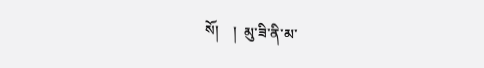སོ།    །  མུ་ཟི་ནི་མ་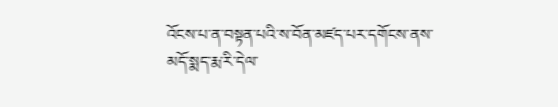འོངས་པ་ན་བསྟན་པའི་ས་བོན་མཛད་པར་དགོངས་ནས་མདོ་སྨད་རྨ་རི་དེལ་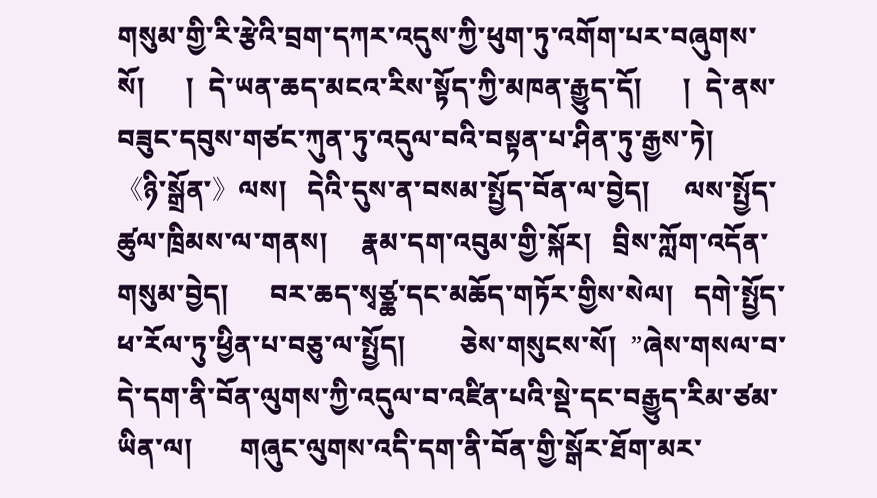གསུམ་གྱི་རི་རྩེའི་བྲག་དཀར་འདུས་ཀྱི་ཕུག་ཏུ་འགོག་པར་བཞུགས་སོ།      །  དེ་ཡན་ཆད་མངའ་རིས་སྟོད་ཀྱི་མཁན་རྒྱུད་དོ།      །  དེ་ནས་བཟུང་དབུས་གཙང་ཀུན་ཏུ་འདུལ་བའི་བསྟན་པ་ཤིན་ཏུ་རྒྱས་ཏེ།     《ཉི་སྒྲོན་》ལས།   དེའི་དུས་ན་བསམ་སྤྱོད་བོན་ལ་བྱེད།     ལས་སྤྱོད་ཚུལ་ཁྲིམས་ལ་གནས།     རྣམ་དག་འབུམ་གྱི་སྐོར།   བྲིས་ཀློག་འདོན་གསུམ་བྱེད།      བར་ཆད་སྭཙྪ་དང་མཆོད་གཏོར་གྱིས་སེལ།   དགེ་སྤྱོད་ཕ་རོལ་ཏུ་ཕྱིན་པ་བཅུ་ལ་སྤྱོད།        ཅེས་གསུངས་སོ།  ”ཞེས་གསལ་བ་དེ་དག་ནི་བོན་ལུགས་ཀྱི་འདུལ་བ་འཛིན་པའི་སྡེ་དང་བརྒྱུད་རིམ་ཙམ་ཡིན་ལ།       གཞུང་ལུགས་འདི་དག་ནི་བོན་གྱི་སྒོར་ཐོག་མར་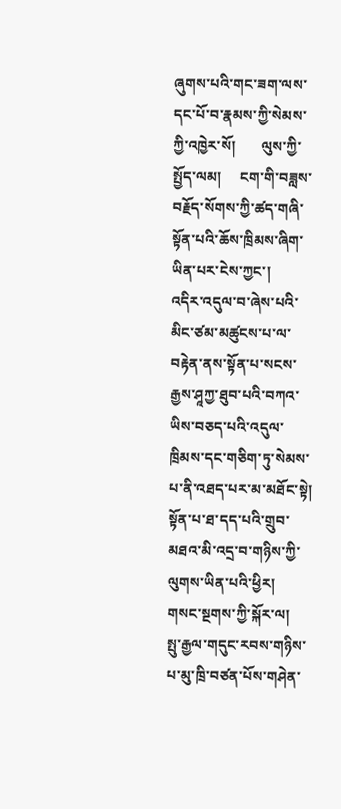ཞུགས་པའི་གང་ཟག་ལས་དང་པོ་བ་རྣམས་ཀྱི་སེམས་ཀྱི་འཁྱེར་སོ།       ལུས་ཀྱི་སྤྱོད་ལམ།     ངག་གི་བཟླས་བརྗོད་སོགས་ཀྱི་ཚད་གཞི་སྟོན་པའི་ཆོས་ཁྲིམས་ཞིག་ཡིན་པར་ངེས་ཀྱང་།        འདིར་འདུལ་བ་ཞེས་པའི་མིང་ཙམ་མཚུངས་པ་ལ་བརྟེན་ནས་སྟོན་པ་སངས་རྒྱས་ཤཱཀྱ་ཐུབ་པའི་བཀའ་ཡིས་བཅད་པའི་འདུལ་ཁྲིམས་དང་གཅིག་ཏུ་སེམས་པ་ནི་འཐད་པར་མ་མཐོང་སྟེ།       སྟོན་པ་ཐ་དད་པའི་གྲུབ་མཐའ་མི་འདྲ་བ་གཉིས་ཀྱི་ལུགས་ཡིན་པའི་ཕྱིར།
གསང་སྔགས་ཀྱི་སྐོར་ལ།       སྤུ་རྒྱལ་གདུང་རབས་གཉིས་པ་མུ་ཁྲི་བཙན་པོས་གཤེན་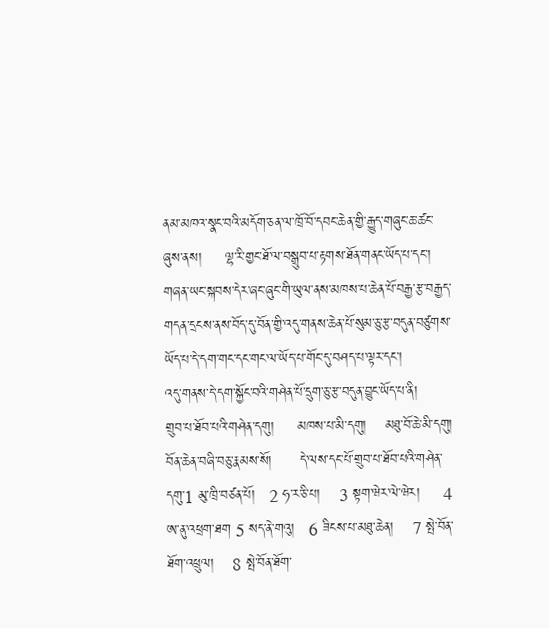ནམ་མཁའ་སྣང་བའི་མདོག་ཅན་ལ་ཁྲོ་བོ་དབང་ཆེན་གྱི་རྒྱུད་གཞུང་ཆ་ཚང་ཞུས་ནས།     ལྷ་རི་གྱང་ཐོ་ལ་བསྒྲུབ་པ་རྟགས་ཐོན་གནང་ཡོད་པ་དང་།      གཞན་ཡང་སྐབས་དེར་ཞང་ཞུང་གི་ཡུལ་ནས་མཁས་པ་ཆེན་པོ་བརྒྱ་རྩ་བརྒྱད་གདན་དྲངས་ནས་བོད་དུ་བོན་གྱི་འདུ་གནས་ཆེན་པོ་སུམ་ཅུ་རྩ་བདུན་བཙུགས་ཡོད་པ་དེ་དག་གང་དང་གང་ལ་ཡོད་པ་གོང་དུ་བཤད་པ་ལྟར་དང་།        འདུ་གནས་དེ་དག་སྐྱོང་བའི་གཤེན་པོ་དྲུག་ཅུ་རྩ་བདུན་བྱུང་ཡོད་པ་ནི།        གྲུབ་པ་ཐོབ་པའི་གཤེན་དགུ།     མཁས་པ་མི་དགུ།    མཐུ་བོ་ཆེ་མི་དགུ།    བོན་ཆེན་བཞི་བཅུ་རྣམས་སོ།      དེ་ལས་དང་པོ་གྲུབ་པ་ཐོབ་པའི་གཤེན་དགུ་1 མུ་ཁྲི་བཙན་པོ།   2 ཧ་ར་ཅི་པ།    3 སྟག་ཝེར་ལེ་ཝེར།     4 ཨ་ནུ་འཕྲག་ཐག 5 སད་ནེ་གའུ།   6 ཟིངས་པ་མཐུ་ཆེན།    7 སྤེ་བོན་ཐོག་འཕྲུལ།    8 སྤེ་བོན་ཐོག་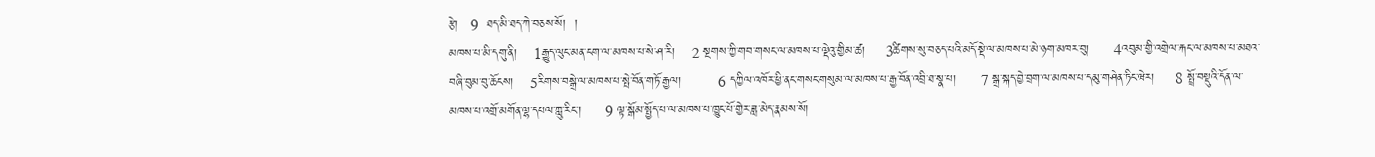རྩེ།   9  ཐད་མི་ཐད་ཀེ་བཅས་སོ།  །
མཁས་པ་མི་དགུ་ནི།    1རྒྱུད་ལུང་མན་ངག་ལ་མཁས་པ་སེ་ཤ་རི།    2 སྔགས་ཀྱི་གབ་གསང་ལ་མཁས་པ་ལྡེའུ་གྱིམ་ཚ།     3ཚིགས་སུ་བཅད་པའི་མདོ་སྡེ་ལ་མཁས་པ་མེ་ཉག་མཁར་བུ།      4འབུམ་གྱི་འགྲེལ་རྐང་ལ་མཁས་པ་མཐའ་བཞི་བུམ་བུ་ཆོངས།    5རིགས་བསྒྲེ་ལ་མཁས་པ་སྤེ་བོན་གཏོ་རྒྱལ།         6 དཀྱིལ་འཁོར་ཕྱི་ནང་གསང་གསུམ་ལ་མཁས་པ་རྒྱ་བོན་འབྲི་ཐ་སྣ་པ།      7 སྒྲ་སྐད་བྱེ་བྲག་ལ་མཁས་པ་དམུ་གཤེན་ཏིང་ཝེར།     8 སྤྲོ་བསྡུའི་དོན་ལ་མཁས་པ་འགྲོ་མགོན་ལྷ་དཔལ་ཀླུ་རིང་།      9 ལྟ་སྒོམ་སྤྱོད་པ་ལ་མཁས་པ་ཁྱུང་པོ་གྱེར་ཟླ་མེད་རྣམས་སོ།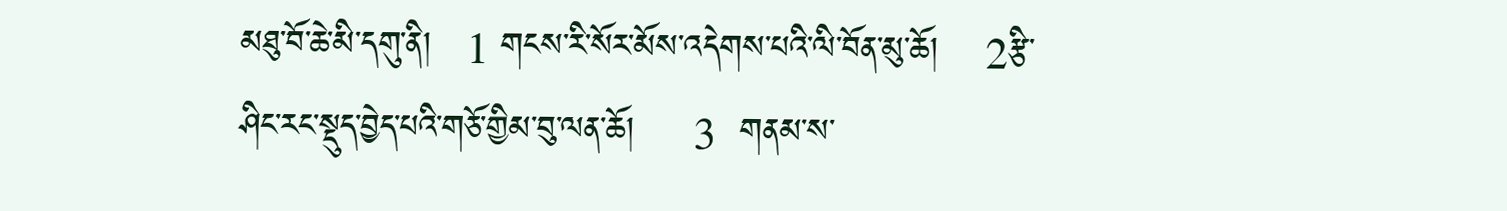མཐུ་བོ་ཆེ་མི་དགུ་ནི།   1 གངས་རི་སོར་མོས་འདེགས་པའི་ལི་བོན་མུ་ཆོ།    2རྩི་ཤིང་རང་སྡུད་བྱེད་པའི་གཅོ་གྱིམ་བུ་ལན་ཆོ།     3  གནམ་ས་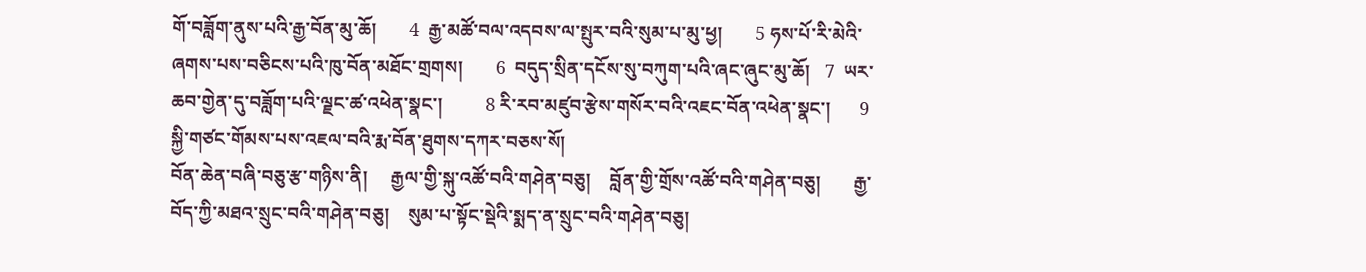གོ་བཟློག་ནུས་པའི་རྒྱ་བོན་མུ་ཆོ།       4  རྒྱ་མཚོ་བལ་འདབས་ལ་སྤུར་བའི་སུམ་པ་མུ་ཕྱ།       5 ཧས་པོ་རི་མེའི་ཞགས་པས་བཅིངས་པའི་ཁུ་བོན་མཐོང་གྲགས།       6  བདུད་སྲིན་དངོས་སུ་བཀུག་པའི་ཞང་ཞུང་མུ་ཆོ།   7  ཡར་ཆབ་གྱེན་དུ་བཟློག་པའི་ལྗང་ཚ་འཕེན་སྣང་།         8 རི་རབ་མཛུབ་རྩེས་གསོར་བའི་འཇང་བོན་འཕེན་སྣང་།      9  སྐྱི་གཙང་གོམས་པས་འཇལ་བའི་རྨ་བོན་ཐུགས་དཀར་བཅས་སོ།
བོན་ཆེན་བཞི་བཅུ་རྩ་གཉིས་ནི།     རྒྱལ་གྱི་སྐུ་འཚོ་བའི་གཤེན་བཅུ།    བློན་གྱི་གྲོས་འཚོ་བའི་གཤེན་བཅུ།       རྒྱ་བོད་ཀྱི་མཐའ་སྲུང་བའི་གཤེན་བཅུ།    སུམ་པ་སྟོང་སྡེའི་སྨད་ན་སྲུང་བའི་གཤེན་བཅུ།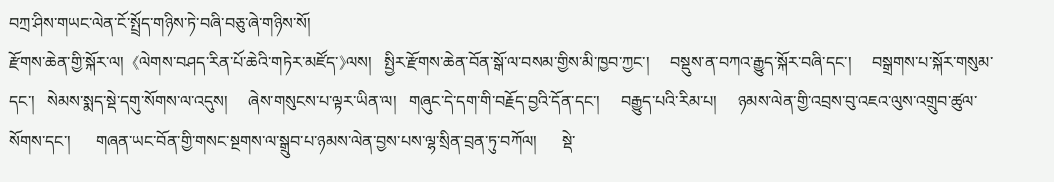བཀྲ་ཤིས་གཡང་ལེན་ངོ་སྤྲོད་གཉིས་ཏེ་བཞི་བཅུ་ཞེ་གཉིས་སོ།
རྫོགས་ཆེན་གྱི་སྐོར་ལ།  《ལེགས་བཤད་རིན་པོ་ཆེའི་གཏེར་མཛོད་》ལས།   སྤྱིར་རྫོགས་ཆེན་བོན་སྒོ་ལ་བསམ་གྱིས་མི་ཁྱབ་ཀྱང་།     བསྡུས་ན་བཀའ་རྒྱུད་སྐོར་བཞི་དང་།     བསྒྲགས་པ་སྐོར་གསུམ་དང་།   སེམས་སྨད་སྡེ་དགུ་སོགས་ལ་འདུས།     ཞེས་གསུངས་པ་ལྟར་ཡིན་ལ།   གཞུང་དེ་དག་གི་བརྗོད་བྱའི་དོན་དང་།     བརྒྱུད་པའི་རིམ་པ།     ཉམས་ལེན་གྱི་འབྲས་བུ་འཇའ་ལུས་འགྲུབ་ཚུལ་སོགས་དང་།      གཞན་ཡང་བོན་གྱི་གསང་སྔགས་ལ་སྒྲུབ་པ་ཉམས་ལེན་བྱས་པས་ལྷ་སྲིན་བྲན་ཏུ་བཀོལ།      སྡེ་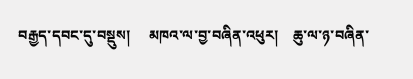བརྒྱད་དབང་དུ་བསྡུས།     མཁའ་ལ་བྱ་བཞིན་འཕུར།    ཆུ་ལ་ཉ་བཞིན་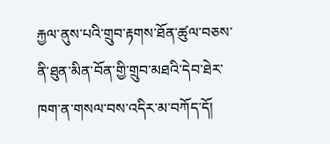རྐྱལ་ནུས་པའི་གྲུབ་རྟགས་ཐོན་ཚུལ་བཅས་ནི་ཐུན་མིན་བོན་གྱི་གྲུབ་མཐའི་དེབ་ཐེར་ཁག་ན་གསལ་བས་འདིར་མ་བཀོད་དོ།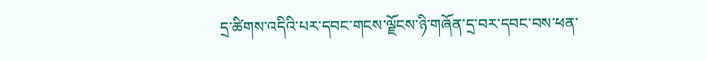དྲ་ཚིགས་འདིའི་པར་དབང་གངས་ལྗོངས་ཉི་གཞོན་དྲ་བར་དབང་བས་ཕན་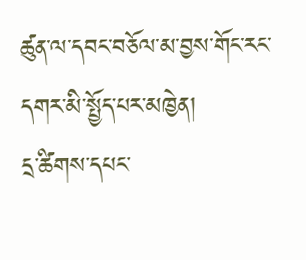ཚུན་ལ་དབང་བཅོལ་མ་བྱས་གོང་རང་དགར་མི་སྤྱོད་པར་མཁྱེན།
དྲ་ཚིགས་དཔང་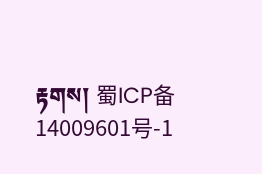རྟགས། 蜀ICP备14009601号-1